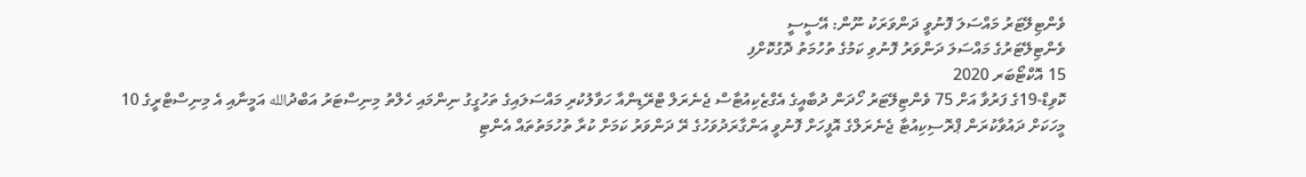ވެންޓިލޭޓަރު މައްސަލަ ފޮނުވީ ދަންވަރަކު ނޫން: އޭސީސީ
ވެންޓިލޭޓަރުގެ މައްސަލަ ދަންވަރު ފޮނުވި ކަމުގެ ތުހުމަތު ދޮގުކޮށްފި
15 އޮކްޓޯބަރ 2020
ކޮވިޑް-19ގެ ފަރުވާ އަށް 75 ވެންޓިލޭޓަރު ހޯދަން ދުބާއީގެ އެގްޒެކިއުޓާސް ޖެނެރަލް ޓްރޭޑިންއާ ހަވާލުކުރި މައްސަލައިގެ ތަހުގީގު ނިންމައި ހެލްތު މިނިސްޓަރު އަބްދުالله އަމީނާއި އެ މިނިސްޓްރީގެ 10 މީހަކަށް ދައުވާކުރަން ޕްރޮސިކިއުޓާ ޖެނެރަލްގެ އޮފީހަށް ފޮނުވީ އަންގާރަދުވަހުގެ ރޭ ދަންވަރު ކަމަށް ކުރާ ތުހުމަތުތައް އެންޓި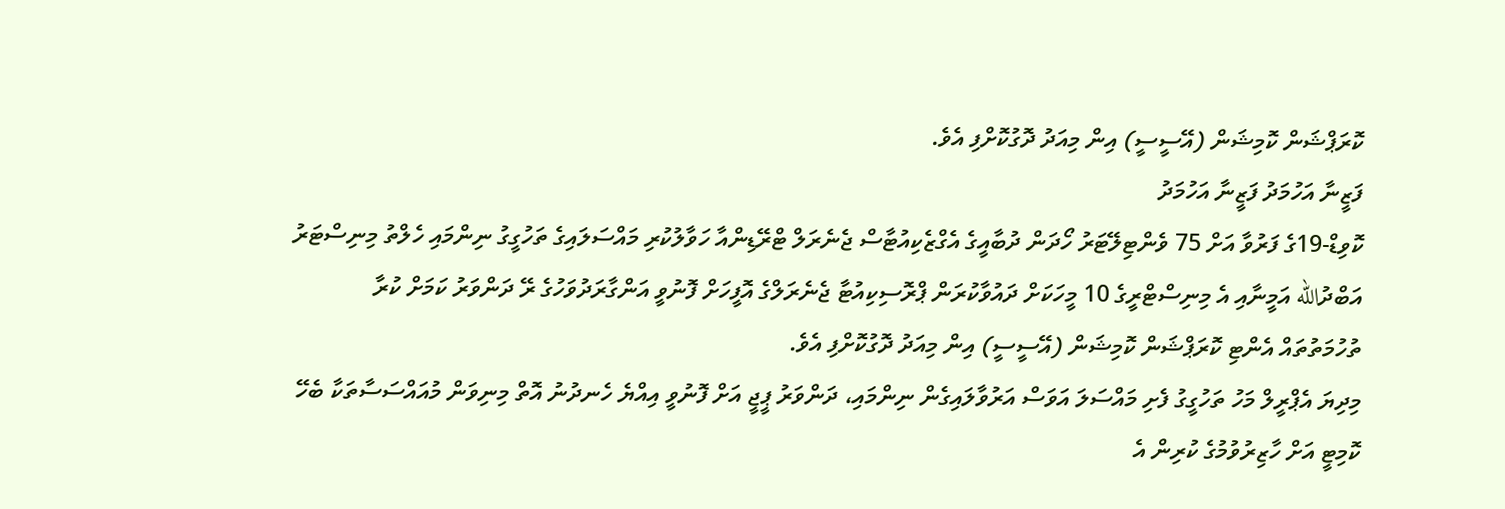ކޮރަޕްޝަން ކޮމިޝަން (އޭސީސީ) އިން މިއަދު ދޮގުކޮށްފި އެވެ.
ފަޒީނާ އަހުމަދު ފަޒީނާ އަހުމަދު
ކޮވިޑް-19ގެ ފަރުވާ އަށް 75 ވެންޓިލޭޓަރު ހޯދަން ދުބާއީގެ އެގްޒެކިއުޓާސް ޖެނެރަލް ޓްރޭޑިންއާ ހަވާލުކުރި މައްސަލައިގެ ތަހުގީގު ނިންމައި ހެލްތު މިނިސްޓަރު އަބްދުالله އަމީނާއި އެ މިނިސްޓްރީގެ 10 މީހަކަށް ދައުވާކުރަން ޕްރޮސިކިއުޓާ ޖެނެރަލްގެ އޮފީހަށް ފޮނުވީ އަންގާރަދުވަހުގެ ރޭ ދަންވަރު ކަމަށް ކުރާ ތުހުމަތުތައް އެންޓި ކޮރަޕްޝަން ކޮމިޝަން (އޭސީސީ) އިން މިއަދު ދޮގުކޮށްފި އެވެ.
މިދިޔަ އެޕްރީލް މަހު ތަހުގީގު ފެށި މައްސަލަ އަވަސް އަރުވާލައިގެން ނިންމައި، ދަންވަރު ޕީޖީ އަށް ފޮނުވީ އިއްޔެ ހެނދުނު އޮތް މިނިވަން މުއައްސަސާތަކާ ބެހޭ ކޮމިޓީ އަށް ހާޒިރުވުމުގެ ކުރިން އެ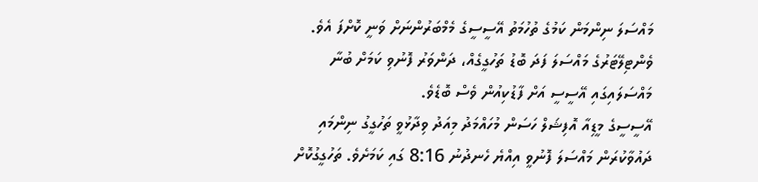މައްސަލަ ނިންމަން ކަމުގެ ތުހުމަތު އޭސީސީގެ މެމްބަރުންނަށް ވަނީ ކޮށްފަ އެވެ. ވެންޓިލޭޓަރުގެ މައްސަލަ ފަދަ ބޮޑު ތަހުގީގެއް، ދަންވަރު ފޮނުވި ކަމަށް ބުނާ މައްސަލައިގައި އޭސީސީ އަށް ފާޑުކިއުން ވެސް ބޮޑެވެ.
އޭސީސީގެ މީޑިއާ އޮފިޝަލް ހަސަން މުހައްމަދު މިއަދު ވިދާޅުވީ ތަހުގީގު ނިންމައި ދައުވާކުރަން މައްސަލަ ފޮނުވީ އިއްޔެ ހެނދުނު 8:16 ގައި ކަމަށެވެ. ތަހުގީގުކޮށް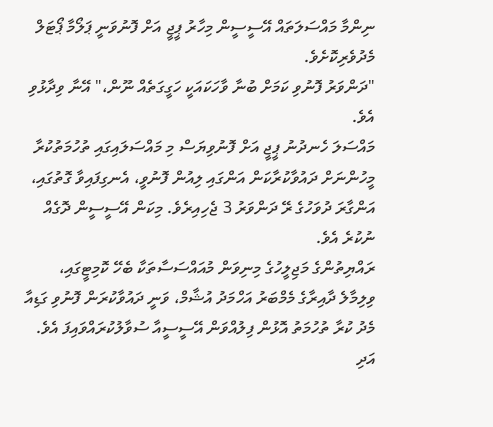ނިންމާ މައްސަލަތައް އޭސީސީން މިހާރު ޕީޖީ އަށް ފޮނުވަނީ ޕަލޯމާ ޕޯޓަލް މެދުވެރިކޮށެވެ.
"ދަންވަރު ފޮނުވި ކަމަށް ބުނާ ވާހަކައަކީ ހަގީގަތެއް ނޫން،" އޭނާ ވިދާޅުވި އެވެ.
މައްސަލަ ހެނދުނު ޕީޖީ އަށް ފޮނުވިޔަސް މި މައްސަލައިގައި ތުހުމަތުކުރާ މީހުންނަށް ދައުވާކުރާކަން އަންގައި ލިއުން ފޮނުވީ، އެނގިފައިވާ ގޮތުގައި، އަންގާރަ ދުވަހުގެ ރޭ ދަންވަރު 3 ޖެހިއިރެވެ. މިކަން އޭސީސީން ދޮގެއް ނުކުރެ އެވެ.
ރައްޔިތުންގެ މަޖިލީހުގެ މިނިވަން މުއައްސަސާތަކާ ބެހޭ ކޮމިޓީގައި، ވިލިމާލެ ދާއިރާގެ މެމްބަރު އަހްމަދު އުޝާމް، ވަނީ ދައުވާކުރަން ފޮނުވި ގަޑިއާ މެދު ކުރާ ތުހުމަތު އޮޅުން ފިލުއްވަން އޭސީސީއާ ސުވާލުކުރައްވައިފަ އެވެ. އަދި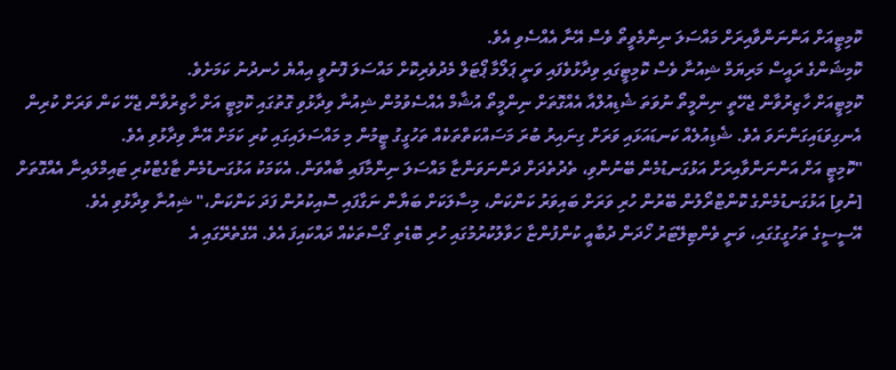ކޮމިޓީއަށް އަންނަންވާއިރަށް މައްސަލަ ނިންމެވީތޯ ވެސް އޭނާ އެއްސެވި އެވެ.
ކޮމިޝަންގެ ރައީސް މަރިޔަމް ޝިއުނާ ވެސް ކޮމިޓީގައި ވިދާޅުވެފައި ވަނީ ޕަލޯމާ ޕޯޓަލް މެދުވެރިކޮށް މައްސަލަ ފޮނުވީ އިއްޔެ ހެނދުނު ކަމަށެވެ.
ކޮމިޓީއަށް ހާޒިރުވާން ޖެހޭތީ ނިންމީތޯ ނުވަތަ ޝެޑިއުލްއާ އެއްގޮތަށް ނިންމީތޯ އުޝާމް އެއްސެވުމުން ޝިއުނާ ވިދާޅުވި ގޮތުގައި ކޮމިޓީ އަށް ހާޒިރުވާން ޖެހޭ ކަން ވަރަށް ކުރިން އެނގިވަޑައިގަންނަވަ އެވެ. ޝެޑިއުލެއް ކަނޑައަޅައި ވަރަށް ގިނައިރު ބުރަ މަސައްކަތްތަކެއް ތަހުގީގު ޓީމުން މި މައްސަލައިގައި ކުރި ކަމަށް އޭނާ ވިދާޅުވި އެވެ.
"ކޮމިޓީ އަށް އަންނަންވާއިރަށް އަޅުގަނޑުމެން ބޭނުންވި، ތެދުތެދަށް ދަންނަވަންޏާ މައްސަލަ ނިންމާފައި ބާއްވަން. އެކަމަކު އަޅުގަނޑުމެން ޓާގެޓްކުރި ޓައިމްލައިނާ އެއްގޮތަށް [ނުވި] އަޅުގަނޑުމެންގެ ކޮންޓްރޯލުން ބޭރުން ހުރި ވަރަށް ބައިވަރު ކަންކަން، މިސާލަކަށް ބަޔާން ނަގާފައި ސޮއިކުރުން ފަދަ ކަންކަން،" ޝިއުނާ ވިދާޅުވި އެވެ.
އޭސީސީގެ ތަހުގީގުގައި، ވަނީ ވެންޓިލޭޓަރު ހޯދަން ދުބާއީ ކުންފުންޏާ ހަވާލުކުރުމުގައި ހުރި ބޮޑެތި ގޯސްތަކެއް ދައްކައިފަ އެވެ. އޭގެތެރޭގައި އެ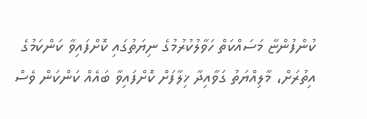ކުންފުންޏާ މަސައްކަތް ހަވާލުކުރުމުގެ ނިޔަތުގައި ކޮށްފައިވާ ކަންކަމުގެ އިތުރަށް، މާލިއްޔަތު ގަވާއިދާ ޚިލާފަށް ކޮށްފައިވާ ބައެއް ކަންކަން ވެސް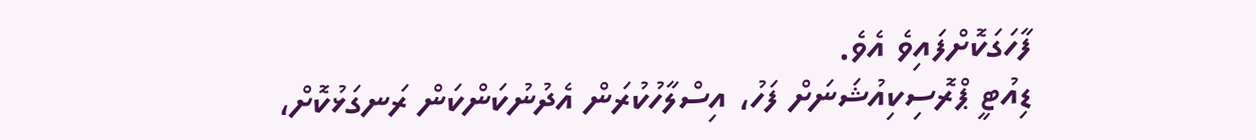ފާހަގަކޮށްފައިވެ އެވެ.
ޑިއުޓީ ޕްރޮސިކިއުޝަނަށް ފަހު، އިސްލާހުކުރަން އެދުނުކަންކަން ރަނގަޅުކޮށް،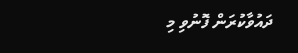ދައުވާކުރަން ފޮނުވި މި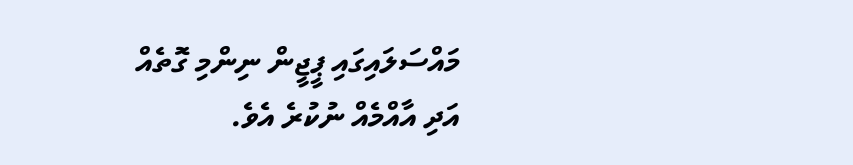މައްސަލައިގައި ޕީޖީން ނިންމި ގޮތެއް އަދި އާއްމެއް ނުކުރެ އެވެ.